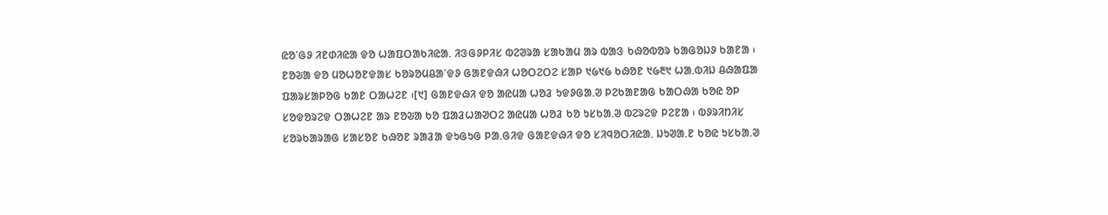ᱭᱚᱸᱜᱽ ᱤᱱᱰᱤᱭᱟ ᱫᱚ ᱦᱟᱯᱛᱟᱠᱤᱭᱟ. ᱤᱝᱜᱽᱞᱤᱥ ᱵᱮᱣᱨᱟ ᱥᱟᱠᱟᱢ ᱟᱨ ᱵᱟᱝ ᱠᱷᱚᱵᱚᱨ ᱠᱟᱜᱚᱡᱽ ᱠᱟᱱᱟ ᱾ ᱱᱚᱶᱟ ᱫᱚ ᱢᱚᱦᱚᱱᱫᱟᱥ ᱠᱚᱨᱚᱢᱪᱟᱸᱫᱽ ᱜᱟᱱᱫᱷᱤ ᱦᱚᱛᱮᱛᱮ ᱥᱟᱞ ᱑᱙᱑᱙ ᱠᱷᱚᱱ ᱑᱙᱓᱑ ᱦᱟ.ᱵᱤᱡ ᱪᱷᱟᱯᱟ ᱯᱟᱨᱥᱟᱞᱚᱜ ᱠᱟᱱ ᱛᱟᱦᱮᱱ ᱾[᱑] ᱜᱟᱱᱫᱷᱤ ᱫᱚ ᱟᱭᱢᱟ ᱦᱚᱲ ᱩᱫᱽᱜᱟ.ᱣ ᱞᱮᱠᱟᱱᱟᱜ ᱠᱟᱛᱷᱟ ᱠᱚᱭ ᱚᱞ ᱥᱚᱫᱚᱨᱮᱫ ᱛᱟᱦᱮᱱ ᱟᱨ ᱱᱚᱶᱟ ᱠᱚ ᱯᱟᱲᱦᱟᱣᱛᱮ ᱟᱭᱢᱟ ᱦᱚᱲ ᱠᱚ ᱩᱥᱠᱟ.ᱣ ᱵᱮᱨᱮᱫ ᱞᱮᱱᱟ ᱾ ᱵᱽᱨᱤᱴᱤᱥ ᱥᱚᱨᱠᱟᱨᱟᱜ ᱥᱟᱥᱚᱱ ᱠᱷᱚᱱ ᱨᱟᱲᱟ ᱫᱩᱜᱩᱜ ᱞᱟ.ᱜᱤᱫ ᱜᱟᱱᱫᱷᱤ ᱫᱚ ᱥᱤᱧᱚᱛᱤᱭᱟ. ᱡᱩᱣᱟ.ᱱ ᱠᱚᱭ ᱩᱥᱠᱟ.ᱣ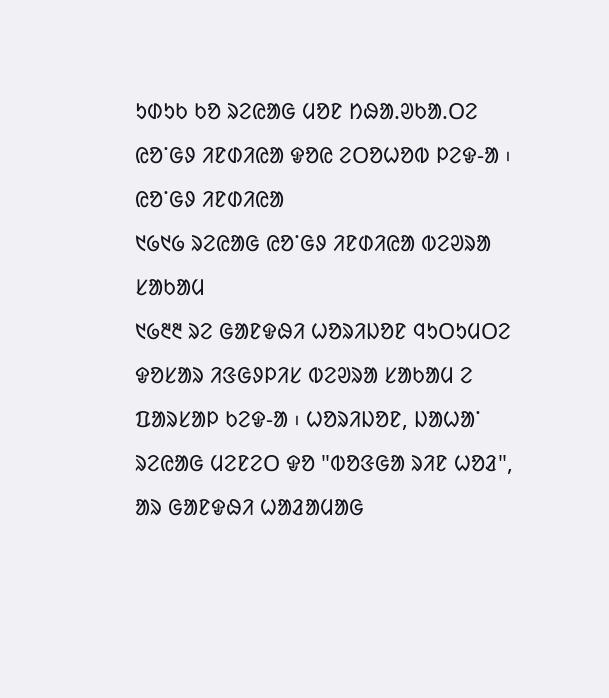ᱩᱰᱩᱠ ᱠᱚ ᱨᱮᱭᱟᱜ ᱢᱚᱱ ᱴᱷᱟ.ᱣᱠᱟ.ᱛᱮ ᱭᱚᱸᱜᱽ ᱤᱱᱰᱤᱭᱟ ᱫᱚᱭ ᱮᱛᱚᱦᱚᱵ ᱞᱮᱫ-ᱟ ᱾
ᱭᱚᱸᱜᱽ ᱤᱱᱰᱤᱭᱟ
᱑᱙᱑᱙ ᱨᱮᱭᱟᱜ ᱭᱚᱸᱜᱽ ᱤᱱᱰᱤᱭᱟ ᱵᱮᱣᱨᱟ ᱥᱟᱠᱟᱢ
᱑᱙᱓᱓ ᱨᱮ ᱜᱟᱱᱫᱷᱤ ᱦᱚᱨᱤᱡᱚᱱ ᱧᱩᱛᱩᱢᱛᱮ ᱫᱚᱥᱟᱨ ᱤᱝᱜᱽᱞᱤᱥ ᱵᱮᱣᱨᱟ ᱥᱟᱠᱟᱢ ᱮ ᱯᱟᱨᱥᱟᱞ ᱠᱮᱫ-ᱟ ᱾ ᱦᱚᱨᱤᱡᱚᱱ, ᱡᱟᱦᱟᱸ ᱨᱮᱭᱟᱜ ᱢᱮᱱᱮᱛ ᱫᱚ "ᱵᱚᱝᱜᱟ ᱨᱤᱱ ᱦᱚᱲ", ᱟᱨ ᱜᱟᱱᱫᱷᱤ ᱦᱟᱲᱟᱢᱟᱜ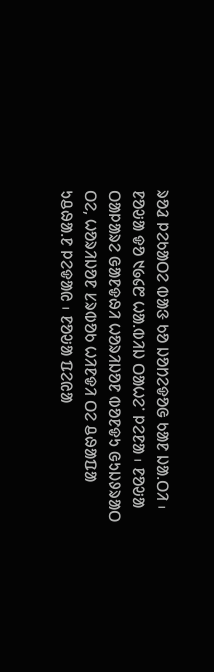ᱨᱚᱲ ᱞᱮᱠᱟᱛᱮ ᱵᱟᱝ ᱠᱚ ᱡᱚᱴᱮᱫᱚᱜ ᱠᱟᱱ ᱡᱟ.ᱛᱤ ᱾ ᱱᱚᱶᱟ ᱫᱚ ᱑᱙᱔᱘ ᱦᱟ.ᱵᱤᱡ ᱛᱟᱦᱮᱸ ᱞᱮᱱᱟ ᱾ ᱱᱚᱶᱟ ᱛᱟᱞᱟᱨᱮ ᱜᱟᱱᱫᱷᱤ ᱦᱚᱨᱤᱡᱚᱱ ᱵᱚᱱᱫᱩ ᱜᱩᱡᱽᱨᱟᱛ ᱛᱮ, ᱦᱚᱨᱤᱡᱚᱱ ᱥᱨᱵᱚᱠ ᱦᱤᱱᱫᱤ ᱛᱮ ᱪᱷᱟᱯᱟ ᱩᱪᱷᱟ.ᱱ ᱞᱮᱫᱟᱭ ᱾ ᱱᱚᱶᱟ ᱯᱮᱭᱟ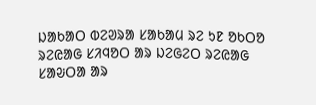ᱡᱟᱠᱟᱛ ᱵᱮᱣᱨᱟ ᱥᱟᱠᱟᱢ ᱨᱮ ᱩᱱ ᱚᱠᱛᱚ ᱨᱮᱭᱟᱜ ᱥᱤᱧᱚᱛ ᱟᱨ ᱡᱮᱜᱮᱛ ᱨᱮᱭᱟᱜ ᱥᱟᱶᱛᱟ ᱟᱨ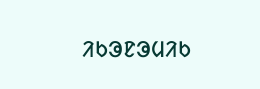ᱤᱠᱳᱱᱳᱢᱤᱠ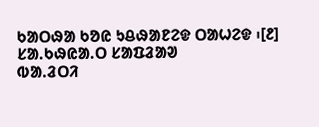ᱠᱟᱛᱷᱟ ᱠᱚᱭ ᱩᱪᱷᱟᱱᱮᱫ ᱛᱟᱦᱮᱫ ᱾[᱒]
ᱥᱟ.ᱠᱷᱭᱟ.ᱛ ᱥᱟᱯᱲᱟᱣ
ᱵᱟ.ᱲᱛᱤ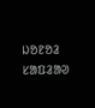ᱡᱚᱱᱚᱲ ᱥᱟᱯᱲᱟᱣ